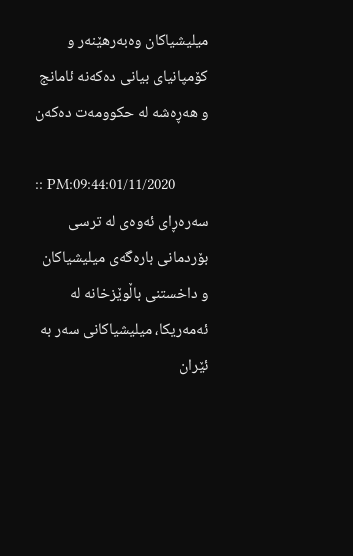میلیشیاكان وه‌به‌رهێنه‌ر و كۆمپانیای بیانی ده‌كه‌نه‌ ئامانج و هه‌ڕه‌شه‌ له‌ حكوومه‌ت ده‌كه‌ن

:: PM:09:44:01/11/2020
سه‌ره‌ڕای ئه‌وه‌ی له‌ ترسی بۆردمانی باره‌گه‌ی میلیشیاكان و داخستنی باڵوێزخانه‌ له‌ ئه‌مه‌ریكا، میلیشیاكانی سه‌ر به‌ ئێران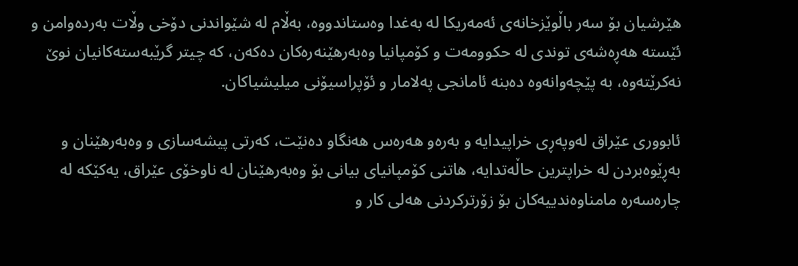هێرشیان بۆ سه‌ر باڵوێزخانه‌ی ئه‌مه‌ریكا له‌ به‌غدا وه‌ستاندووه‌، به‌ڵام له‌ شێواندنی دۆخی وڵات به‌رده‌وامن و ئێسته‌ هه‌ڕه‌شه‌ی توندی له‌ حكوومه‌ت و كۆمپانیا وه‌به‌رهێنه‌ره‌كان ده‌كه‌ن، كه‌ چیتر گرێبه‌سته‌كانیان نوێ نه‌كرێته‌وه‌، به‌ پێچه‌وانه‌وه‌ ده‌بنه‌ ئامانجی په‌لامار و ئۆپراسیۆنی میلیشیاكان.

ئابووری عێراق له‌وپه‌ڕی خراپیدایه‌ و به‌ره‌و هه‌ره‌س هه‌نگاو ده‌نێت، كه‌رتی پیشه‌سازی و وه‌به‌رهێنان و به‌ڕێوه‌بردن له‌ خراپترین حاڵه‌تدایه‌، هاتنی كۆمپانیای بیانی بۆ وه‌به‌رهێنان له‌ ناوخۆی عێراق، یه‌كێكه‌ له‌ چاره‌سه‌ره‌ مامناوه‌ندییه‌كان بۆ زۆرتركردنی هه‌لی كار و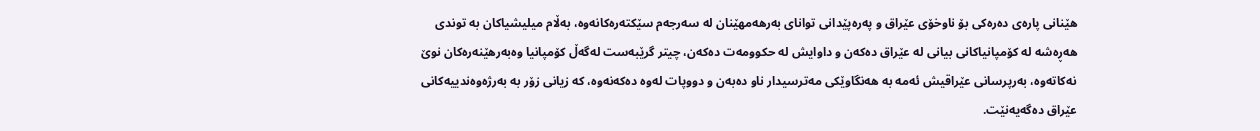هێنانی پاره‌ی ده‌ره‌كی بۆ ناوخۆی عێراق و په‌ره‌پێدانی توانای به‌رهه‌مهێنان له‌ سه‌رجه‌م سێكته‌ره‌كانه‌وه‌، به‌ڵام میلیشیاكان به‌ توندی هه‌ڕه‌شه‌ له‌ كۆمپانیاكانی بیانی له‌ عێراق ده‌كه‌ن و داوایش له‌ حكوومه‌ت ده‌كه‌ن، چیتر گرێبه‌ست له‌گه‌ڵ كۆمپانیا وه‌به‌رهێنه‌ره‌كان نوێ نه‌كاته‌وه‌، به‌رپرسانی عێراقیش ئه‌مه‌ به‌ هه‌نگاوێكی مه‌ترسیدار ناو ده‌به‌ن و دووپات له‌وه‌ ده‌كه‌نه‌وه‌، كه‌ زیانی زۆر به‌ به‌رژه‌وه‌ندییه‌كانی عێراق ده‌گه‌یه‌نێت.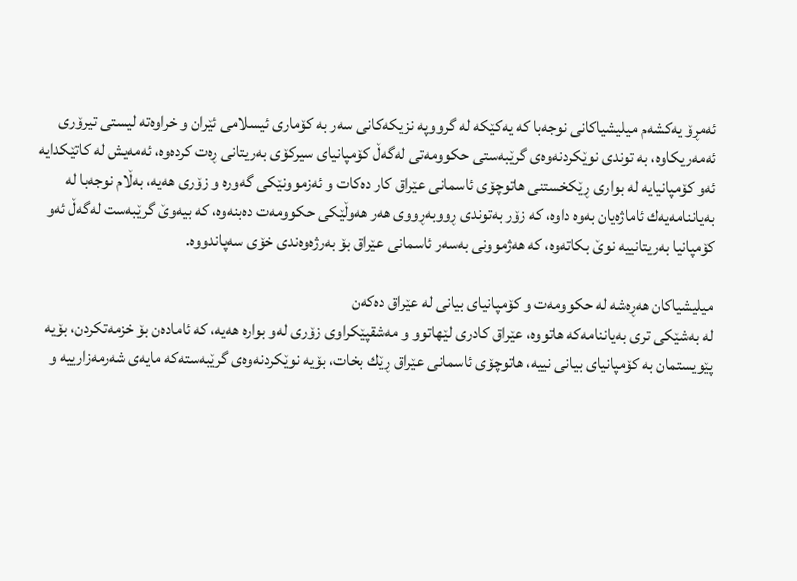ئه‌مڕۆ یه‌كشه‌م میلیشیاكانی نوجه‌با كه‌ یه‌كێكه‌ له‌ گرووپه‌ نزیكه‌كانی سه‌ر به‌ كۆماری ئیسلامی ئێران و خراوه‌ته‌ لیستی تیرۆری ئه‌مه‌ریكاوه‌، به‌ توندی نوێكردنه‌وه‌ی گرێبه‌ستی حكوومه‌تی له‌گه‌ڵ كۆمپانیای سیركۆی به‌ریتانی ڕه‌ت كرده‌وه‌، ئه‌مه‌یش له‌ كاتێكدایه‌ ئه‌و كۆمپانیایه‌ له‌ بواری ڕێكخستنی هاتوچۆی ئاسمانی عێراق كار ده‌كات و ئه‌زموونێكی گه‌وره‌ و زۆری هه‌یه‌، به‌ڵام نوجه‌با له‌ به‌یاننامه‌یه‌ك ئاماژه‌یان به‌وه‌ داوه‌، كه‌ زۆر به‌توندی ڕووبه‌ڕووی هه‌ر هه‌وڵێكی حكوومه‌ت ده‌بنه‌وه‌، كه‌ بیه‌وێ گرێبه‌ست له‌گه‌ڵ ئه‌و كۆمپانیا به‌ریتانییه‌ نوێ بكاته‌وه‌، كه‌ هه‌ژموونی به‌سه‌ر ئاسمانی عێراق بۆ به‌رژه‌وه‌ندی خۆی سه‌پاندووه‌.

میلیشیاكان هه‌ڕه‌شه‌ له‌ حكوومه‌ت و كۆمپانیای بیانی له‌ عێراق ده‌كه‌ن
له‌ به‌شێكی تری به‌یاننامه‌كه‌ هاتووه‌، عێراق كادری لێهاتوو و مه‌شقپێكراوی زۆری له‌و بواره‌ هه‌یه‌، كه‌ ئاماده‌ن بۆ خزمه‌تكردن، بۆیه‌ پێویستمان به‌ كۆمپانیای بیانی نییه‌، هاتوچۆی ئاسمانی عێراق ڕێك بخات، بۆیه‌ نوێكردنه‌وه‌ی گرێبه‌سته‌كه‌ مایه‌ی شه‌رمه‌زارییه‌ و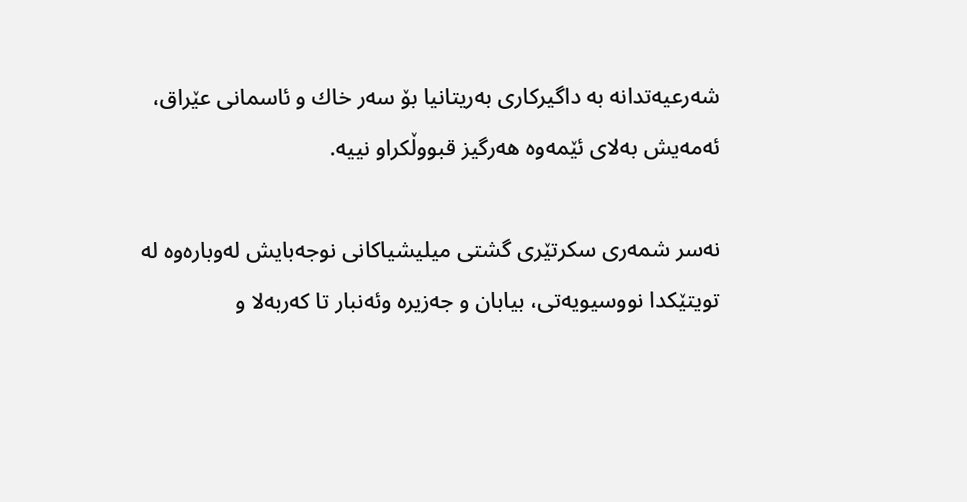شه‌رعیه‌تدانه‌ به‌ داگیركاری به‌ریتانیا بۆ سه‌ر خاك و ئاسمانی عێراق، ئه‌مه‌یش به‌لای ئێمه‌وه‌ هه‌رگیز قبووڵكراو نییه‌.

نه‌سر شمه‌ری سكرتێری گشتی میلیشیاكانی نوجه‌بایش له‌وباره‌وه‌ له‌ تویتێكدا نووسیویه‌تی، بیابان و جه‌زیره‌ وئه‌نبار تا كه‌ربه‌لا و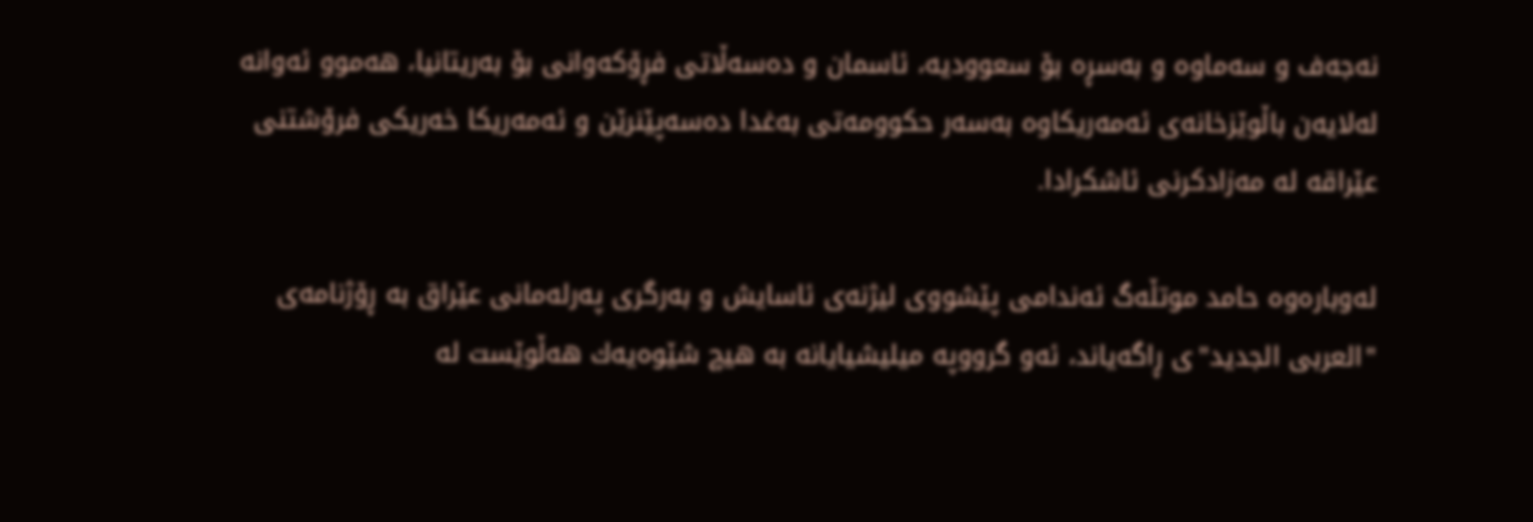نه‌جه‌ف و سه‌ماوه‌ و به‌سڕه‌ بۆ سعوودیه‌، ئاسمان و ده‌سه‌ڵاتی فڕۆكه‌وانی بۆ به‌ریتانیا، هه‌موو ئه‌وانه‌ له‌لایه‌ن باڵوێزخانه‌ی ئه‌مه‌ریكاوه‌ به‌سه‌ر حكوومه‌تی به‌غدا ده‌سه‌پێنرێن و ئه‌مه‌ریكا خه‌ریكی فرۆشتنی عێراقه‌ له‌ مه‌زادكرنی ئاشكرادا.

له‌وباره‌وه‌ حامد موتڵه‌گ ئه‌ندامی پێشووی لیژنه‌ی ئاسایش و به‌رگری په‌رله‌مانی عێراق به‌ ڕۆژنامه‌ی "العربی الجدید"ی ڕاگه‌یاند، ئه‌و گرووپه‌ میلیشیایانه‌ به‌ هیچ شێوه‌یه‌ك هه‌ڵوێست له‌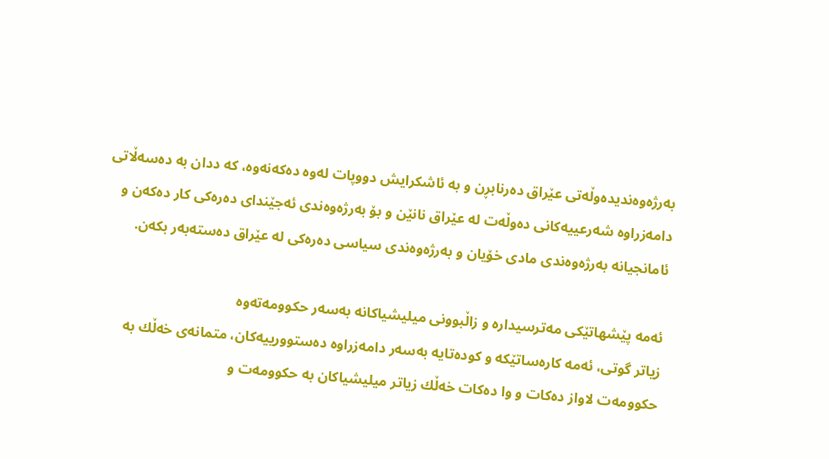به‌رژه‌وه‌ندیده‌وڵه‌تی عێراق ده‌رنابڕن و به‌ ئاشكرایش دووپات له‌وه‌ ده‌كه‌نه‌وه‌، كه‌ ددان به‌ ده‌سه‌ڵاتی دامه‌زراوه‌ شه‌رعییه‌كانی ده‌وڵه‌ت له‌ عێراق نانێن و بۆ به‌رژه‌وه‌ندی ئه‌جێندای ده‌ره‌كی كار ده‌كه‌ن و ئامانجیانه‌ به‌رژه‌وه‌ندی مادی خۆیان و به‌رژه‌وه‌ندی سیاسی ده‌ره‌كی له‌ عێراق ده‌سته‌به‌ر بكه‌ن.

ئه‌مه‌ پێشهاتێكی مه‌ترسیداره‌ و زاڵبوونی میلیشیاكانه‌ به‌سه‌ر حكوومه‌ته‌وه‌
زیاتر گوتی، ئه‌مه‌ كاره‌ساتێكه‌ و كوده‌تایه‌ به‌سه‌ر دامه‌زراوه‌ ده‌ستوورییه‌كان، متمانه‌ی خه‌ڵك به‌ حكوومه‌ت لاواز ده‌كات و وا ده‌كات خه‌ڵك زیاتر میلیشیاكان به‌ حكوومه‌ت و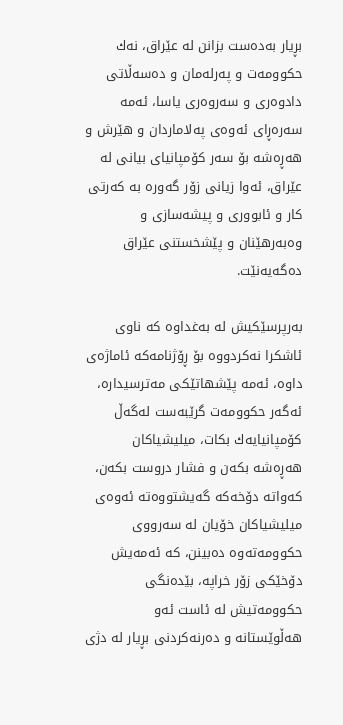بڕیار به‌ده‌ست بزانن له‌ عێراق، نه‌ك حكوومه‌ت و په‌رله‌مان و ده‌سه‌ڵاتی دادوه‌ری و سه‌روه‌ری یاسا، ئه‌مه‌ سه‌ره‌ڕای ئه‌وه‌ی په‌لاماردان و هێرش و هه‌ڕه‌شه‌ بۆ سه‌ر كۆمپانیای بیانی له‌ عێراق، ئه‌وا زیانی زۆر گه‌وره‌ به‌ كه‌رتی كار و ئابووری و پیشه‌سازی و وه‌به‌رهێنان و پێشخستنی عێراق ده‌گه‌یه‌نێت.

به‌رپرسێكیش له‌ به‌غداوه‌ كه‌ ناوی ئاشكرا نه‌كردووه‌ بۆ ڕۆژنامه‌كه‌ ئاماژه‌ی داوه‌، ئه‌مه‌ پێشهاتێكی مه‌ترسیداره‌، ئه‌گه‌ر حكوومه‌ت گرێبه‌ست له‌گه‌ڵ كۆمپانیایه‌ك بكات، میلیشیاكان هه‌ڕه‌شه‌ بكه‌ن و فشار دروست بكه‌ن، كه‌واته‌ دۆخه‌كه‌ گه‌یشتووه‌ته‌ ئه‌وه‌ی میلیشیاكان خۆیان له‌ سه‌رووی حكوومه‌ته‌وه‌ ده‌بینن، كه‌ ئه‌مه‌یش دۆخێكی زۆر خراپه‌، بێده‌نگی حكوومه‌تیش له‌ ئاست ئه‌و هه‌ڵوێستانه‌ و ده‌رنه‌كردنی بڕیار له‌ دژی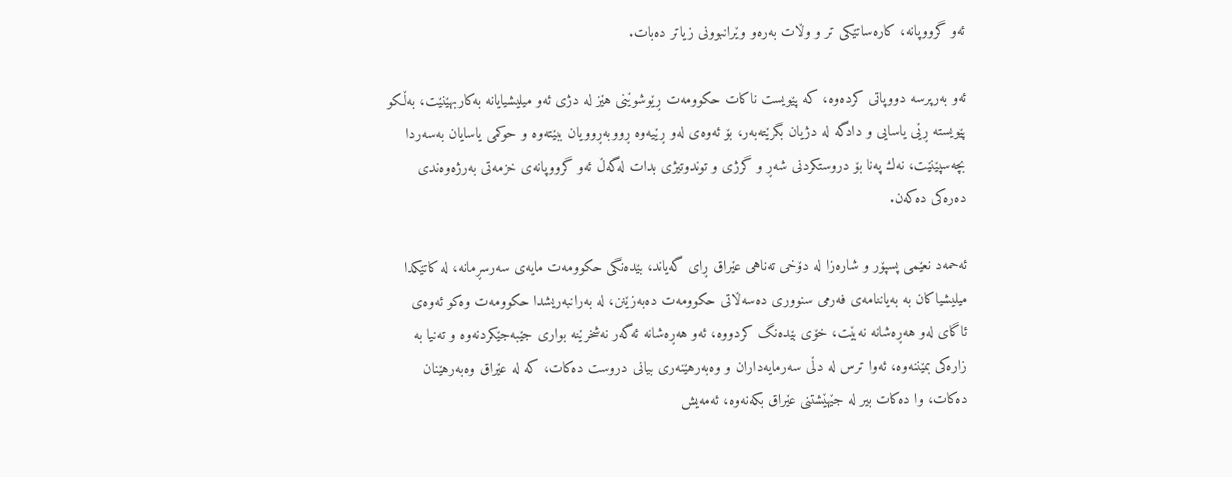ئه‌و گرووپانه‌، كاره‌ساتێكی تر و وڵات به‌ره‌و وێرانبوونی زیاتر ده‌بات.

ئه‌و به‌رپرسه‌ دووپاتی كرده‌وه‌، كه‌ پێویست ناكات حكوومه‌ت ڕێوشوێنی هێز له‌ دژی ئه‌و میلیشیایانه‌ به‌كاربهێنێت، به‌ڵكو پێویسته‌ ڕێی یاسایی و دادگه‌ له‌ دژیان بگرێته‌به‌ر، بۆ ئه‌وه‌ی له‌و ڕێیه‌وه‌ ڕووبه‌ڕوویان ببێته‌وه‌ و حوكمی یاسایان به‌سه‌ردا بچه‌سپێنێت، نه‌ك په‌نا بۆ دروستكردنی شه‌ڕ و گرژی و توندوتیژی بدات له‌گه‌ڵ ئه‌و گرووپانه‌ی خزمه‌تی به‌رژه‌وه‌ندی ده‌ره‌كی ده‌كه‌ن.

ئه‌حمه‌د نعێمی پسپۆر و شاره‌زا له‌ دۆخی ته‌ناهی عێراق ڕای گه‌یاند، بێده‌نگی حكوومه‌ت مایه‌ی سه‌رسڕمانه‌، له‌ كاتێكدا میلیشیاكان به‌ به‌یاننامه‌ی فه‌رمی سنووری ده‌سه‌ڵاتی حكوومه‌ت ده‌به‌زێنن، له‌ به‌رانبه‌ریشدا حكوومه‌ت وه‌كو ئه‌وه‌ی ئاگای له‌و هه‌ڕه‌شانه‌ نه‌بێت، خۆی بێده‌نگ كردووه‌، ئه‌و هه‌ڕه‌شانه‌ ئه‌گه‌ر نه‌شخرێنه‌ بواری جێبه‌جێكردنه‌وه‌ و ته‌نیا به‌ زاره‌كی بمێننه‌وه‌، ئه‌وا ترس له‌ دڵی سه‌رمایه‌داران و وه‌به‌رهێنه‌ری بیانی دروست ده‌كات، كه‌ له‌ عێراق وه‌به‌رهێنان ده‌كات، وا ده‌كات بیر له‌ جێهێشتنی عێراق بكه‌نه‌وه‌، ئه‌مه‌یش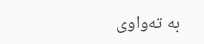به‌ ته‌واوی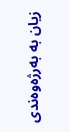زیان به‌ به‌رژه‌وه‌ندی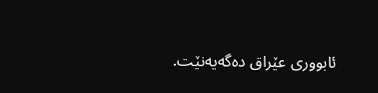ئابووری عێراق ده‌گه‌یه‌نێت.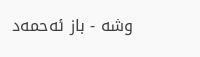وشە - باز ئه‌حمه‌د